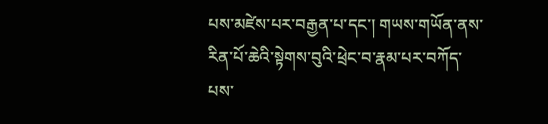པས་མཛེས་པར་བརྒྱན་པ་དང་། གཡས་གཡོན་ནས་རིན་པོ་ཆེའི་སྟེགས་བུའི་ཕྲེང་བ་རྣམ་པར་བཀོད་པས་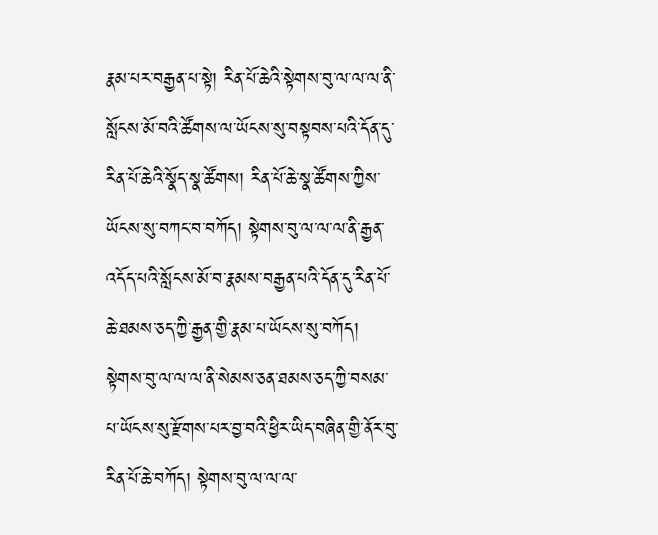རྣམ་པར་བརྒྱན་པ་སྟེ། རིན་པོ་ཆེའི་སྟེགས་བུ་ལ་ལ་ལ་ནི་སློངས་མོ་བའི་ཚོགས་ལ་ཡོངས་སུ་བསྟབས་པའི་དོན་དུ་རིན་པོ་ཆེའི་སྣོད་སྣ་ཚོགས། རིན་པོ་ཆེ་སྣ་ཚོགས་ཀྱིས་ཡོངས་སུ་བཀང་བ་བཀོད། སྟེགས་བུ་ལ་ལ་ལ་ནི་རྒྱན་འདོད་པའི་སློངས་མོ་བ་རྣམས་བརྒྱན་པའི་དོན་དུ་རིན་པོ་ཆེ་ཐམས་ཅད་ཀྱི་རྒྱན་གྱི་རྣམ་པ་ཡོངས་སུ་བཀོད། སྟེགས་བུ་ལ་ལ་ལ་ནི་སེམས་ཅན་ཐམས་ཅད་ཀྱི་བསམ་པ་ཡོངས་སུ་རྫོགས་པར་བྱ་བའི་ཕྱིར་ཡིད་བཞིན་གྱི་ནོར་བུ་རིན་པོ་ཆེ་བཀོད། སྟེགས་བུ་ལ་ལ་ལ་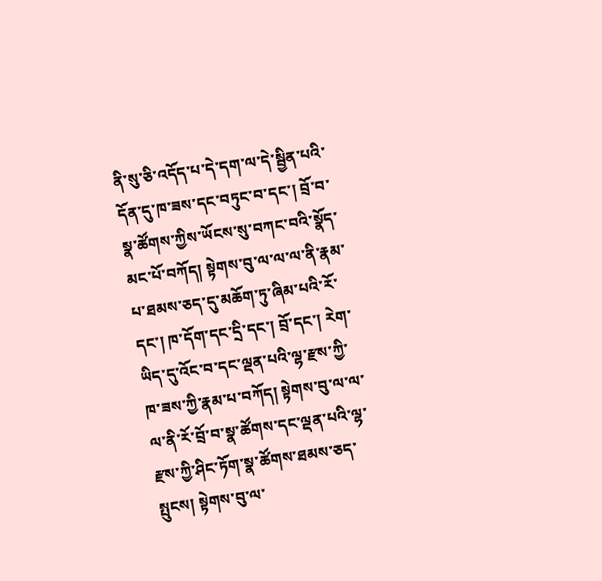ནི་སུ་ཅི་འདོད་པ་དེ་དག་ལ་དེ་སྦྱིན་པའི་དོན་དུ་ཁ་ཟས་དང་བཏུང་བ་དང་། བྲོ་བ་སྣ་ཚོགས་ཀྱིས་ཡོངས་སུ་བཀང་བའི་སྣོད་མང་པོ་བཀོད། སྟེགས་བུ་ལ་ལ་ལ་ནི་རྣམ་པ་ཐམས་ཅད་དུ་མཆོག་ཏུ་ཞིམ་པའི་རོ་དང་། ཁ་དོག་དང་དྲི་དང་། བྲོ་དང་། རེག་ཡིད་དུ་འོང་བ་དང་ལྡན་པའི་ལྷ་རྫས་ཀྱི་ཁ་ཟས་ཀྱི་རྣམ་པ་བཀོད། སྟེགས་བུ་ལ་ལ་ལ་ནི་རོ་བྲོ་བ་སྣ་ཚོགས་དང་ལྡན་པའི་ལྷ་རྫས་ཀྱི་ཤིང་ཏོག་སྣ་ཚོགས་ཐམས་ཅད་སྤུངས། སྟེགས་བུ་ལ་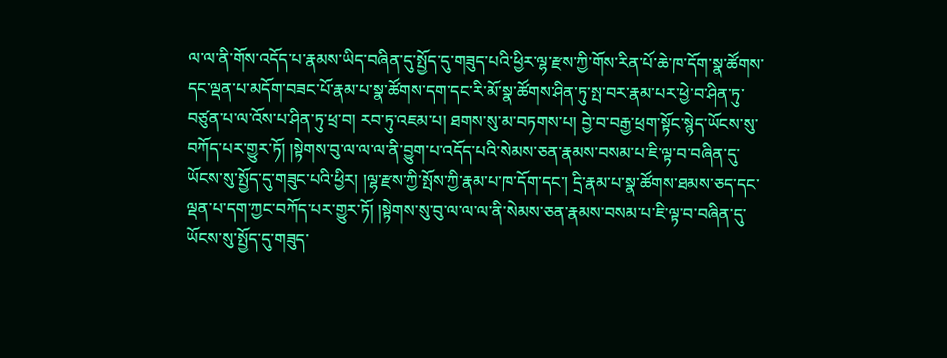ལ་ལ་ནི་གོས་འདོད་པ་རྣམས་ཡིད་བཞིན་དུ་སྤྱོད་དུ་གཟུད་པའི་ཕྱིར་ལྷ་རྫས་ཀྱི་གོས་རིན་པོ་ཆེ་ཁ་དོག་སྣ་ཚོགས་དང་ལྡན་པ་མདོག་བཟང་པོ་རྣམ་པ་སྣ་ཚོགས་དག་དང་རི་མོ་སྣ་ཚོགས་ཤིན་ཏུ་སྤ་བར་རྣམ་པར་ཕྱེ་བ་ཤིན་ཏུ་བཙུན་པ་ལ་འོས་པ་ཤིན་ཏུ་ཕྲ་བ། རབ་ཏུ་འཇམ་པ། ཐགས་སུ་མ་བཏགས་པ། བྱེ་བ་བརྒྱ་ཕྲག་སྟོང་སྙེད་ཡོངས་སུ་བཀོད་པར་གྱུར་ཏོ། །སྟེགས་བུ་ལ་ལ་ལ་ནི་བྱུག་པ་འདོད་པའི་སེམས་ཅན་རྣམས་བསམ་པ་ཇི་ལྟ་བ་བཞིན་དུ་ཡོངས་སུ་སྤྱོད་དུ་གཟུང་པའི་ཕྱིར། །ལྷ་རྫས་ཀྱི་སྤོས་ཀྱི་རྣམ་པ་ཁ་དོག་དང་། དྲི་རྣམ་པ་སྣ་ཚོགས་ཐམས་ཅད་དང་ལྡན་པ་དག་ཀྱང་བཀོད་པར་གྱུར་ཏོ། །སྟེགས་སུ་བུ་ལ་ལ་ལ་ནི་སེམས་ཅན་རྣམས་བསམ་པ་ཇི་ལྟ་བ་བཞིན་དུ་ཡོངས་སུ་སྤྱོད་དུ་གཟུད་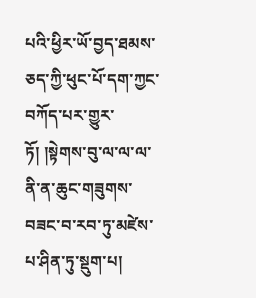པའི་ཕྱིར་ཡོ་བྱད་ཐམས་ཅད་ཀྱི་ཕུང་པོ་དག་ཀྱང་བཀོད་པར་གྱུར་ཏོ། །སྟེགས་བུ་ལ་ལ་ལ་ནི་ན་ཆུང་གཟུགས་བཟང་བ་རབ་ཏུ་མཛེས་པ་ཤིན་ཏུ་སྡུག་པ།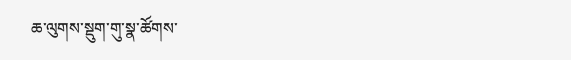ཆ་ལུགས་སྡུག་གུ་སྣ་ཚོགས་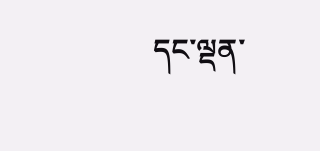དང་ལྡན་